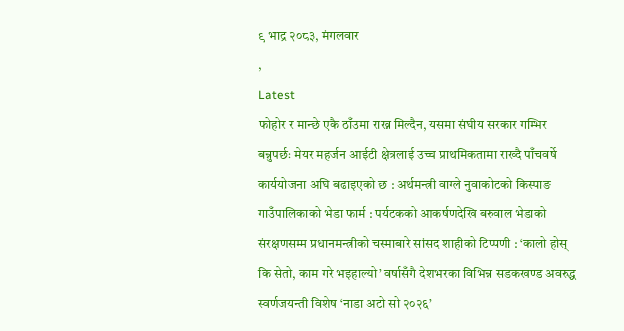९ भाद्र २०८३, मंगलवार
,
Latest
फोहोर र मान्छे एकै ठाँउमा राख्न मिल्दैन, यसमा संघीय सरकार गम्भिर बन्नुपर्छः मेयर महर्जन आईटी क्षेत्रलाई उच्च प्राथमिकतामा राख्दै पाँचवर्षे कार्ययोजना अघि बढाइएको छ : अर्थमन्त्री वाग्ले नुवाकोटको किस्पाङ गाउँपालिकाको भेडा फार्म : पर्यटकको आकर्षणदेखि बरुवाल भेडाको संरक्षणसम्म प्रधानमन्त्रीको चस्माबारे सांसद शाहीको टिप्पणी : ‘कालो होस् कि सेतो, काम गरे भइहाल्यो’ वर्षासँगै देशभरका विभिन्न सडकखण्ड अवरुद्ध स्वर्णजयन्ती विशेष ‘नाडा अटो सो २०२६’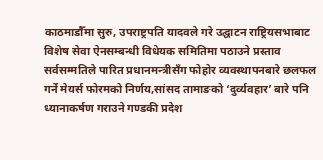काठमाडौँमा सुरु, उपराष्ट्रपति यादवले गरे उद्घाटन राष्ट्रियसभाबाट विशेष सेवा ऐनसम्बन्धी विधेयक समितिमा पठाउने प्रस्ताव सर्वसम्मतिले पारित प्रधानमन्त्रीसँग फोहोर व्यवस्थापनबारे छलफल गर्ने मेयर्स फोरमको निर्णय,सांसद तामाङको ‘दुर्व्यवहार’ बारे पनि ध्यानाकर्षण गराउने गण्डकी प्रदेश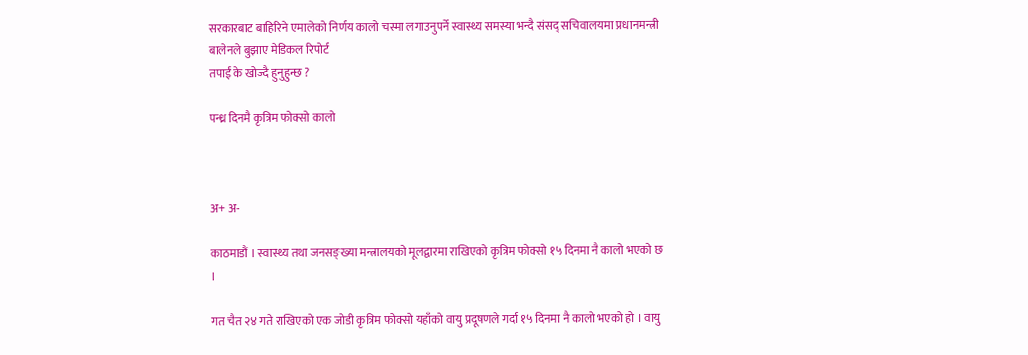सरकारबाट बाहिरिने एमालेको निर्णय कालो चस्मा लगाउनुपर्ने स्वास्थ्य समस्या भन्दै संसद् सचिवालयमा प्रधानमन्त्री बालेनले बुझाए मेडिकल रिपोर्ट
तपाईं के खोज्दै हुनुहुन्छ ?

पन्ध्र दिनमै कृत्रिम फोक्सो कालो



अ+ अ-

काठमाडौं । स्वास्थ्य तथा जनसङ्ख्या मन्त्रालयको मूलद्वारमा राखिएको कृत्रिम फोक्सो १५ दिनमा नै कालो भएको छ ।

गत चैत २४ गते राखिएको एक जोडी कृत्रिम फोक्सो यहाँको वायु प्रदूषणले गर्दा १५ दिनमा नै कालो भएको हो । वायु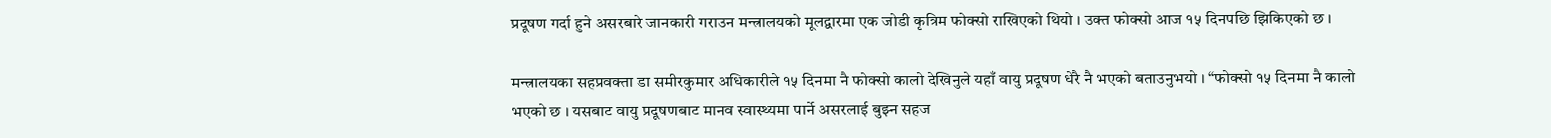प्रदूषण गर्दा हुने असरबारे जानकारी गराउन मन्त्रालयको मूलद्वारमा एक जोडी कृत्रिम फोक्सो राखिएको थियो । उक्त फोक्सो आज १५ दिनपछि झिकिएको छ ।

मन्त्रालयका सहप्रवक्ता डा समीरकुमार अधिकारीले १५ दिनमा नै फोक्सो कालो देखिनुले यहाँ वायु प्रदूषण धेरै नै भएको बताउनुभयो । “फोक्सो १५ दिनमा नै कालो भएको छ । यसबाट वायु प्रदूषणबाट मानव स्वास्थ्यमा पार्ने असरलाई बुझ्न सहज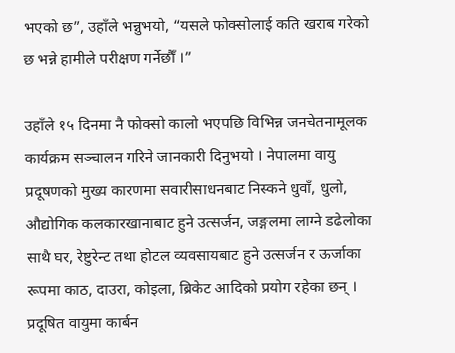भएको छ”, उहाँले भन्नुभयो, “यसले फोक्सोलाई कति खराब गरेको छ भन्ने हामीले परीक्षण गर्नेछौँ ।”

उहाँले १५ दिनमा नै फोक्सो कालो भएपछि विभिन्न जनचेतनामूलक कार्यक्रम सञ्चालन गरिने जानकारी दिनुभयो । नेपालमा वायु प्रदूषणको मुख्य कारणमा सवारीसाधनबाट निस्कने धुवाँ, धुलो, औद्योगिक कलकारखानाबाट हुने उत्सर्जन, जङ्गलमा लाग्ने डढेलोका साथै घर, रेष्टुरेन्ट तथा होटल व्यवसायबाट हुने उत्सर्जन र ऊर्जाका रूपमा काठ, दाउरा, कोइला, ब्रिकेट आदिको प्रयोग रहेका छन् । प्रदूषित वायुमा कार्बन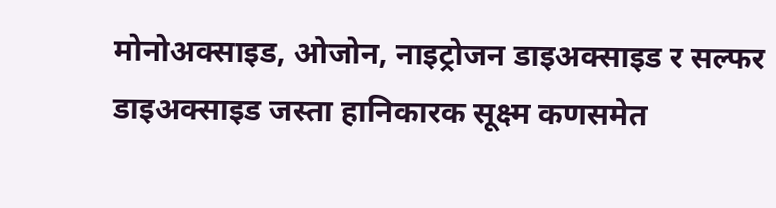मोनोअक्साइड, ओजोन, नाइट्रोजन डाइअक्साइड र सल्फर डाइअक्साइड जस्ता हानिकारक सूक्ष्म कणसमेत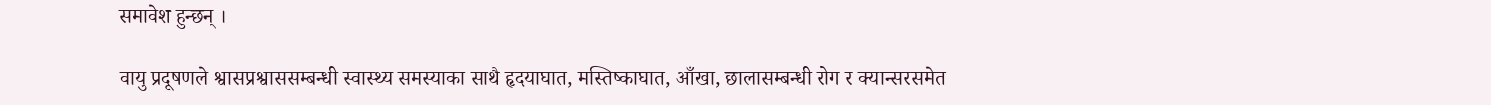समावेश हुन्छन् ।

वायु प्रदूषणले श्वासप्रश्वाससम्बन्धी स्वास्थ्य समस्याका साथै हृदयाघात, मस्तिष्काघात, आँखा, छालासम्बन्धी रोग र क्यान्सरसमेत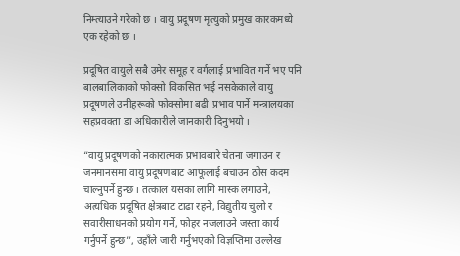निम्त्याउने गरेको छ । वायु प्रदूषण मृत्युको प्रमुख कारकमध्ये एक रहेको छ ।

प्रदूषित वायुले सबै उमेर समूह र वर्गलाई प्रभावित गर्ने भए पनि बालबालिकाको फोक्सो विकसित भई नसकेकाले वायु प्रदूषणले उनीहरूको फोक्सोमा बढी प्रभाव पार्ने मन्त्रालयका सहप्रवक्ता डा अधिकारीले जानकारी दिनुभयो ।

“वायु प्रदूषणको नकारात्मक प्रभावबारे चेतना जगाउन र जनमानसमा वायु प्रदूषणबाट आफूलाई बचाउन ठोस कदम चाल्नुपर्ने हुन्छ । तत्काल यसका लागि मास्क लगाउने, अत्यधिक प्रदूषित क्षेत्रबाट टाढा रहने, विद्युतीय चुलो र सवारीसाधनको प्रयोग गर्ने, फोहर नजलाउने जस्ता कार्य गर्नुपर्ने हुन्छ”, उहाँले जारी गर्नुभएको विज्ञप्तिमा उल्लेख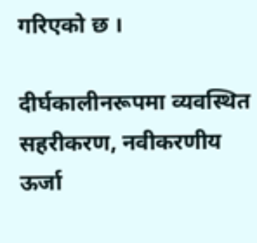गरिएको छ ।

दीर्घकालीनरूपमा व्यवस्थित सहरीकरण, नवीकरणीय ऊर्जा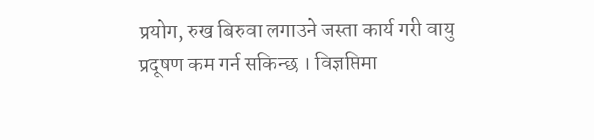प्रयोग, रुख बिरुवा लगाउने जस्ता कार्य गरी वायु प्रदूषण कम गर्न सकिन्छ । विज्ञप्तिमा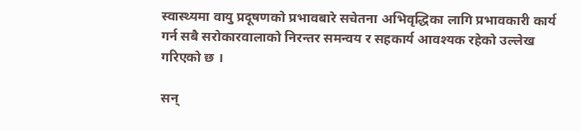स्वास्थ्यमा वायु प्रदूषणको प्रभावबारे सचेतना अभिवृद्धिका लागि प्रभावकारी कार्य गर्न सबै सरोकारवालाको निरन्तर समन्वय र सहकार्य आवश्यक रहेको उल्लेख गरिएको छ ।

सन्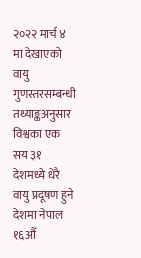२०२२ मार्च ४ मा देखाएको वायु गुणस्तरसम्बन्धी तथ्याङ्कअनुसार विश्वका एक सय ३१ देशमध्ये धेरै वायु प्रदूषण हुने देशमा नेपाल १६औँ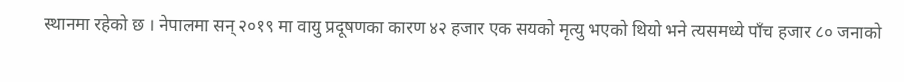स्थानमा रहेको छ । नेपालमा सन् २०१९ मा वायु प्रदूषणका कारण ४२ हजार एक सयको मृत्यु भएको थियो भने त्यसमध्ये पाँच हजार ८० जनाको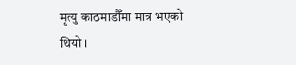मृत्यु काठमाडौँमा मात्र भएको थियो ।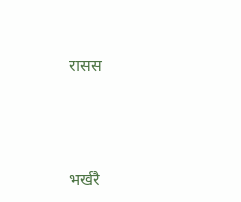रासस




भर्खरै